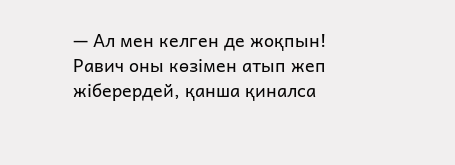— Ал мен келген де жоқпын!
Равич оны көзімен атып жеп жіберердей, қанша қиналса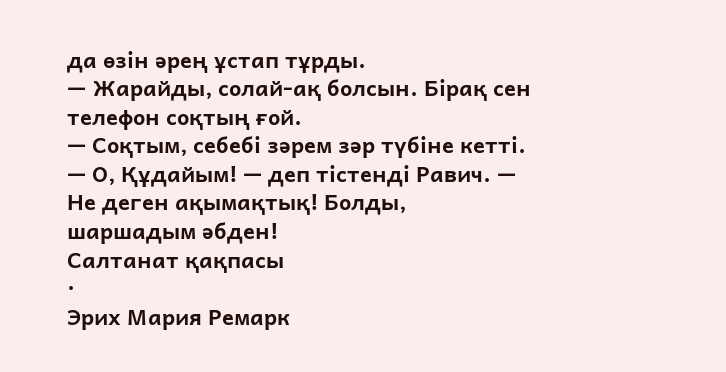да өзін әрең ұстап тұрды.
— Жарайды, солай-ақ болсын. Бірақ сен телефон соқтың ғой.
— Соқтым, себебі зәрем зәр түбіне кетті.
— О, Құдайым! — деп тістенді Равич. — Не деген ақымақтық! Болды, шаршадым әбден!
Салтанат қақпасы
·
Эрих Мария Ремарк